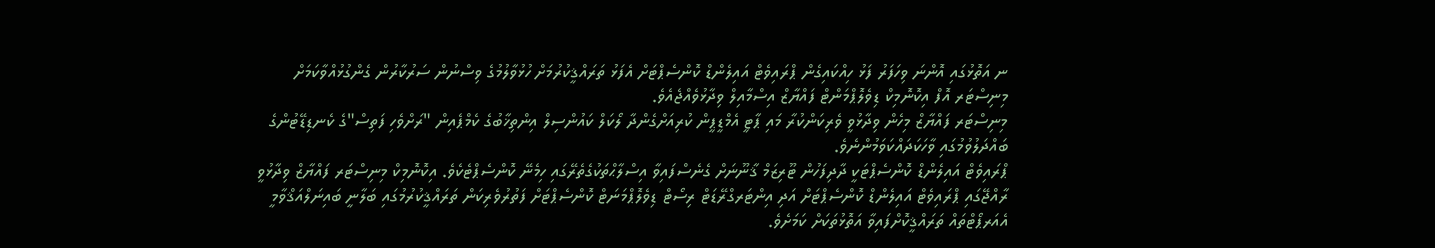ނ އަތޮޅުގައި އޮންނަ ވިހަފަރު ފަޅު ހިއްކައިގެން ޕްރައިވެޓް އައިލެންޑް ކޮންސެޕްޓަށް އެފަޅު ތަރައްޤީކުރުމަށް ހުޅުވާލުމުގެ ވިސްނުން ސަރުކާރުން ގެންގުޅުއްވާކަމަށް މިނިސްޓަރ އޮފް އިކޮނޮމިކް ޑިވެލޮޕްމަންޓް ފައްޔާޒް އިސްމާއިލް ވިދާޅުވެއްޖެއެވެ.
މިނިސްޓަރ ފައްޔާޒް މިހެން ވިދާޅުވީ ވެރިކަންކުރާ މައި ޕާޓީ އެމްޑީޕީން ކުރިއަށްގެންދާ ލޯކަލް ކައުންސިލް އިންތިޚާބުގެ ކެމްޕެއިން "ރަށްވެހި ފަތިސް"ގެ ކެނޑިޑޭޓުންގެ ބައްދަލުވުމުގައި ވާހަކަދައްކަވަމުންނެވެ.
ޕްރައިވެޓް އައިލެންޑް ކޮންސެޕްޓަކީ ދާދިފަހުން ޓޫރިޒަމް ޤާނޫނަށް ގެނެސްފައިވާ އިސްލާޙްތަކުގެތެރޭގައި ހިމެނޭ ކޮންސެޕްޓެކެވެ. އިކޮނޮމިކް މިނިސްޓަރ ފައްޔާޒް ވިދާޅުވީ ރާއްޖޭގައި ޕްރައިވެޓް އައިލެންޑް ކޮންސެޕްޓަށް އަދި އިންޓަރގްރޭޑަޓް ރިސޯޓް ޑިވެލޮޕްމަނަޓް ކޮންސެޕްޓަށް ފަތުރުވެރިކަން ތަރައްޤީކުރުމުގައި ބަލާނީ ބައިނަލްއަޤްވާމީ އެއަރޕޯޓްތައް ތަރައްޤީކޮށްފައިވާ އަތޮޅުތަކަށް ކަމަށެވެ.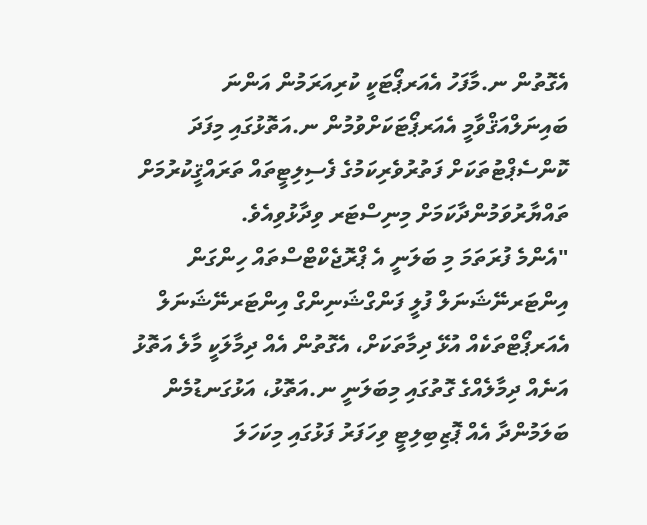އެގޮތުން ނ.މާފަހު އެއަރޕޯޓަކީ ކުރިއަރަމުން އަންނަ ބައިނަލްއަޤްވާމީ އެއަރޕޯޓަކަށްވުމުން ނ.އަތޮޅުގައި މިފަދަ ކޮންސެޕްޓުތަކަށް ފަތުރުވެރިކަމުގެ ފެސިލިޓީތައް ތަރައްޤީކުރުމަށް ތައްޔާރުވަމުންދާކަމަށް މިނިސްޓަރ ވިދާޅުވިއެވެ.
"އެންމެ ފުރަތަމަ މި ބަލަނީ އެ ޕްރޮޖެކްޓްސްތައް ހިންގަން އިންޓަރނޭޝަނަލް ފުލީ ފަންގްޝަނިންގް އިންޓަރނޭޝަނަލް އެއަރޕޯޓްތަކެއް އުޅޭ ދިމާތަކަށް، އެގޮތުން އެއް ދިމާލަކީ މާލެ އަތޮޅު އަނެއް ދިމާލެއްގެ ގޮތުގައި މިބަލަނީ ނ.އަތޮޅު، އަޅުގަނޑުމެން ބަލަމުންދާ އެއް ޕޮޒިބިލިޓީ ވިހަފަރު ފަޅުގައި މިކަހަލަ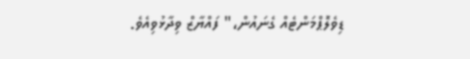ޑިވެލޮޕްމަންޓެއް ގެނައުން،" ފައްޔާޒް ވިދާޅުވިއެވެ.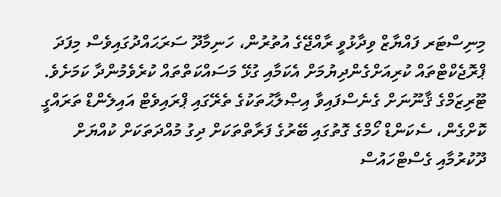މިނިސްޓަރ ފައްޔާޒް ވިދާޅުވީ ރާއްޖޭގެ އުތުރުން، ހަނިމާދޫ ސަރަޙައްދުގައިވެސް މިފަދަ ޕްރޮޖެކްޓްތައް ކުރިއަށްގެންދިޔުމަށް އެކަމާއި ގުޅޭ މަސައްކަތްތައް ކުރެވެމުންދާ ކަމަށެވެ.
ޓޫރިޒަމްގެ ޤާނޫނަށް ގެނެސްފައިވާ އިޞްލާޙުތަކުގެ ތެރޭގައި ޕްރައިވެޓް އައިލެންޑް ތަރައްގީ ކޮށްގެން، ސެކަންޑް ހޯމްގެ ގޮތުގައި ބޭރުގެ ފަރާތްތަކަށް ދިގު މުއްދަތަކަށް ކުއްޔަށް ދޫކުރުމާއި ގެސްޓްހައުސް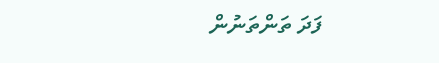ފަދަ ތަންތަނުން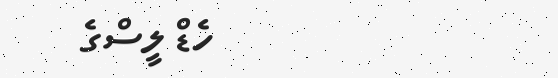ހެޑް ލީސްގެ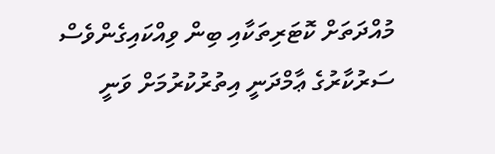މުއްދަތަށް ކޮޓަރިތަކާއި ބިން ވިއްކައިގެންވެސް ސަރުކާރުގެ ޢާމްދަނީ އިތުރުކުރުމަށް ވަނީ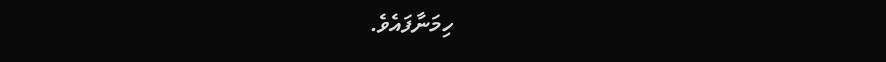ހިމަނާފައެވެ.